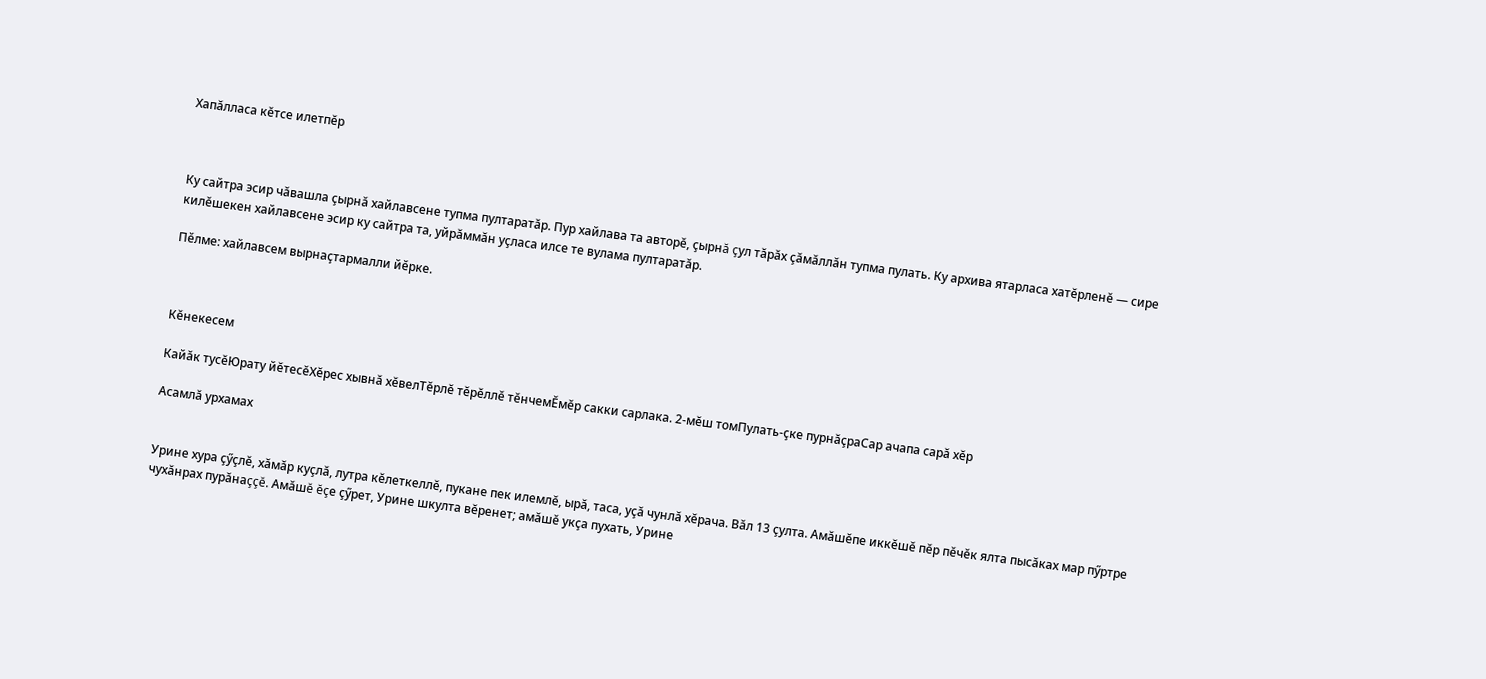Хапăлласа кĕтсе илетпĕр



Ку сайтра эсир чăвашла çырнă хайлавсене тупма пултаратăр. Пур хайлава та авторĕ, çырнă çул тăрăх çăмăллăн тупма пулать. Ку архива ятарласа хатĕрленĕ — сире килĕшекен хайлавсене эсир ку сайтра та, уйрăммăн уçласа илсе те вулама пултаратăр.

Пӗлме: хайлавсем вырнаҫтармалли йӗрке.



Кĕнекесем

Кайăк тусĕЮрату йĕтесĕХĕрес хывнă хĕвелТĕрлĕ тĕрĕллĕ тĕнчемĔмĕр сакки сарлака. 2-мĕш томПулать-çке пурнăçраСар ачапа сарă хĕр

Асамлă урхамах


Урине хура çӳçлĕ, хăмăр куçлă, лутра кĕлеткеллĕ, пукане пек илемлĕ, ырă, таса, уçă чунлă хĕрача. Вăл 13 çулта. Амăшĕпе иккĕшĕ пĕр пĕчĕк ялта пысăках мар пӳртре чухăнрах пурăнаççĕ. Амăшĕ ĕçе çӳрет, Урине шкулта вĕренет; амăшĕ укçа пухать, Урине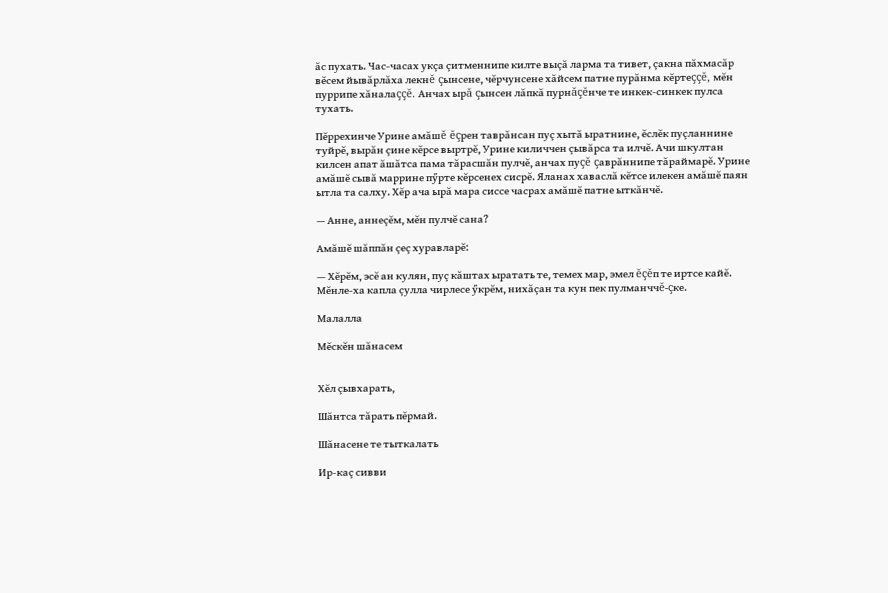ăс пухать. Час-часах укçа çитменнипе килте выçă ларма та тивет, çакна пăхмасăр вĕсем йывăрлăха лекнĕ çынсене, чĕрчунсене хăйсем патне пурăнма кĕртеççĕ, мĕн пуррипе хăналаççĕ. Анчах ырă çынсен лăпкă пурнăçĕнче те инкек-синкек пулса тухать.

Пĕррехинче Урине амăшĕ ĕçрен таврăнсан пуç хытă ыратнине, ĕслĕк пуçланнине туйрĕ, вырăн çине кĕрсе выртрĕ, Урине киличчен çывăрса та илчĕ. Ачи шкултан килсен апат ăшăтса пама тăрасшăн пулчĕ, анчах пуçĕ çаврăннипе тăраймарĕ. Урине амăшĕ сывă маррине пӳрте кĕрсенех сисрĕ. Яланах хаваслă кĕтсе илекен амăшĕ паян ытла та салху. Хĕр ача ырă мара сиссе часрах амăшĕ патне ыткăнчĕ.

— Анне, аннеçĕм, мĕн пулчĕ сана?

Амăшĕ шăппăн çеç хуравларĕ:

— Хĕрĕм, эсĕ ан кулян, пуç кăштах ыратать те, темех мар, эмел ĕçĕп те иртсе кайĕ. Мĕнле-ха капла çулла чирлесе ӳкрĕм, нихăçан та кун пек пулманччĕ-çке.

Малалла

Мĕскĕн шăнасем


Хĕл çывхарать,

Шăнтса тăрать пĕрмай.

Шăнасене те тыткалать

Ир-каç сивви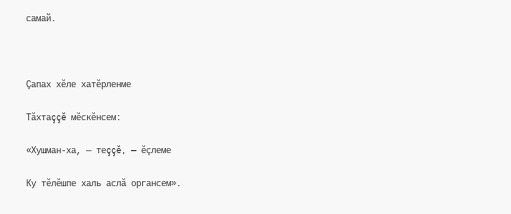самай.



Çапах хĕле хатĕрленме

Тăхтаççĕ мĕскĕнсем:

«Хушман-ха, — теççĕ, — ĕçлеме

Ку тĕлĕшпе халь аслă органсем».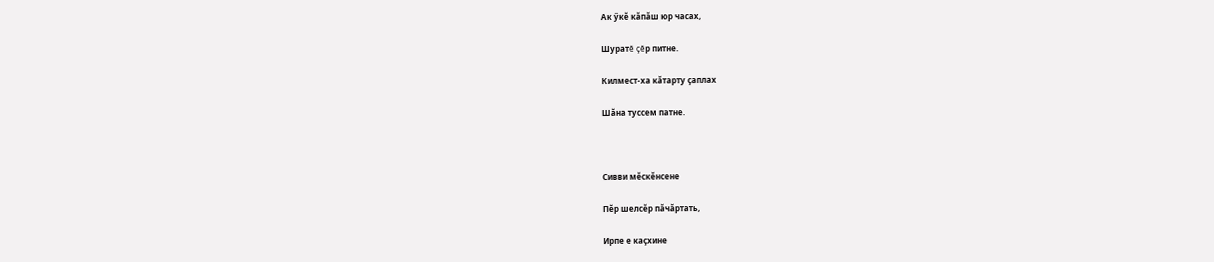Ак ӳкĕ кăпăш юр часах,

Шуратĕ çĕр питне.

Килмест-ха кăтарту çаплах

Шăна туссем патне.



Сивви мĕскĕнсене

Пĕр шелсĕр пăчăртать,

Ирпе е каçхине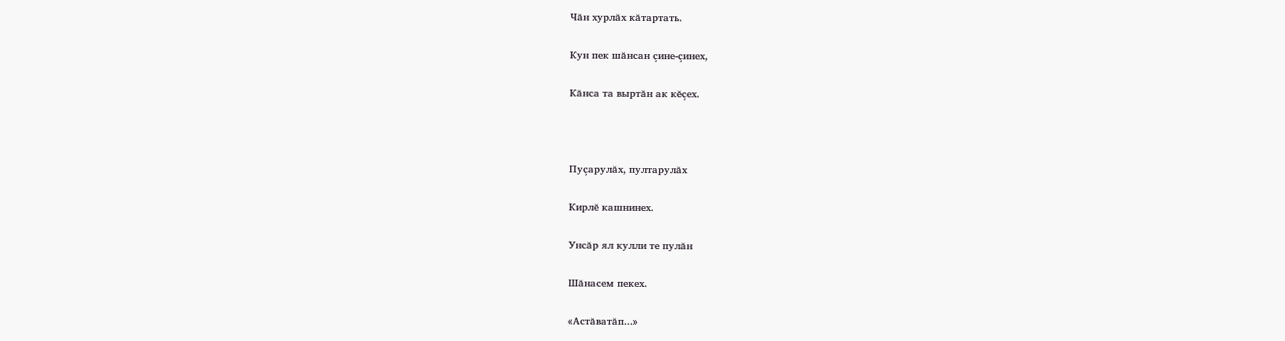Чăн хурлăх кăтартать.

Кун пек шăнсан çине-çинех,

Кăнса та выртăн ак кĕçех.



Пуçарулăх, пултарулăх

Кирлĕ кашнинех.

Унсăр ял кулли те пулăн

Шăнасем пекех.

«Астăватăп...»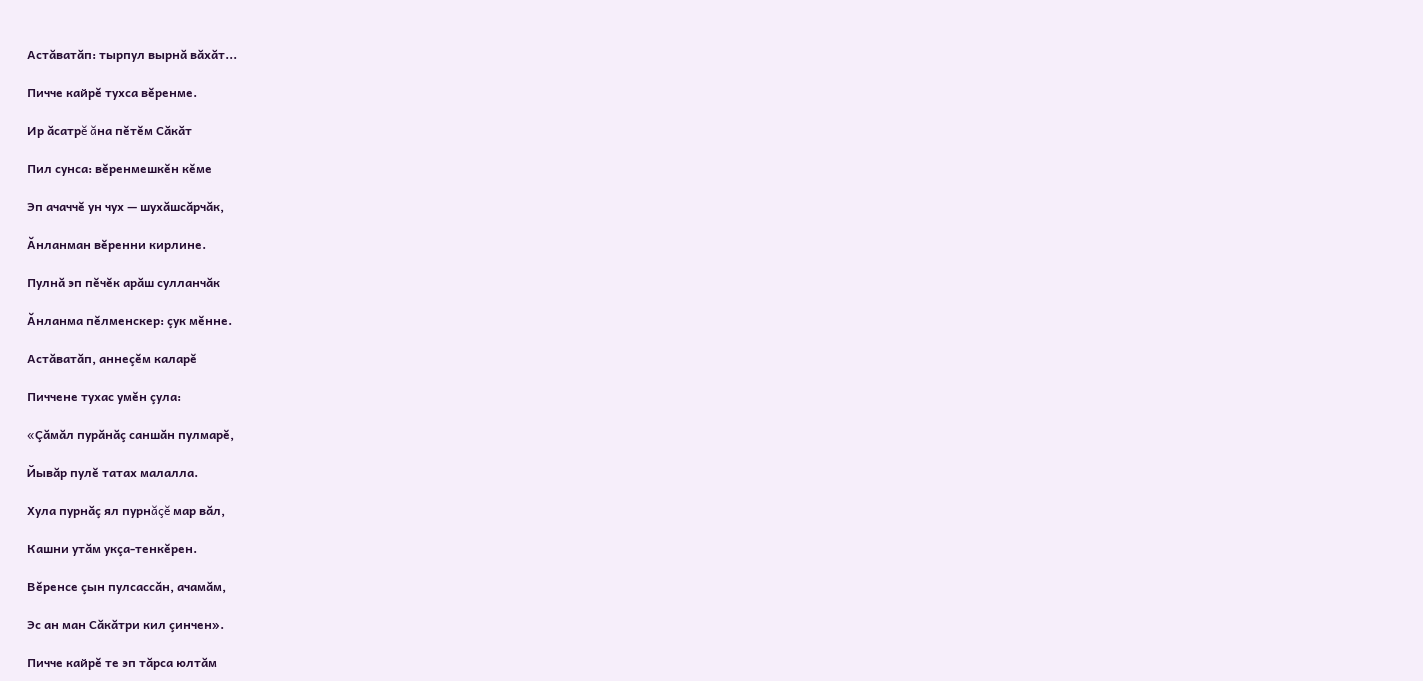Астăватăп: тырпул вырнă вăхăт...

Пичче кайрĕ тухса вĕренме.

Ир ăсатрĕ ăна пĕтĕм Сăкăт

Пил сунса: вĕренмешкĕн кĕме

Эп ачаччĕ ун чух — шухăшсăрчăк,

Ăнланман вĕренни кирлине.

Пулнă эп пĕчĕк арăш сулланчăк

Ăнланма пĕлменскер: çук мĕнне.

Астăватăп, аннеçĕм каларĕ

Пиччене тухас умĕн çула:

«Çăмăл пурăнăç саншăн пулмарĕ,

Йывăр пулĕ татах малалла.

Хула пурнăç ял пурнăçĕ мар вăл,

Кашни утăм укçа-тенкĕрен.

Вĕренсе çын пулсассăн, ачамăм,

Эс ан ман Сăкăтри кил çинчен».

Пичче кайрĕ те эп тăрса юлтăм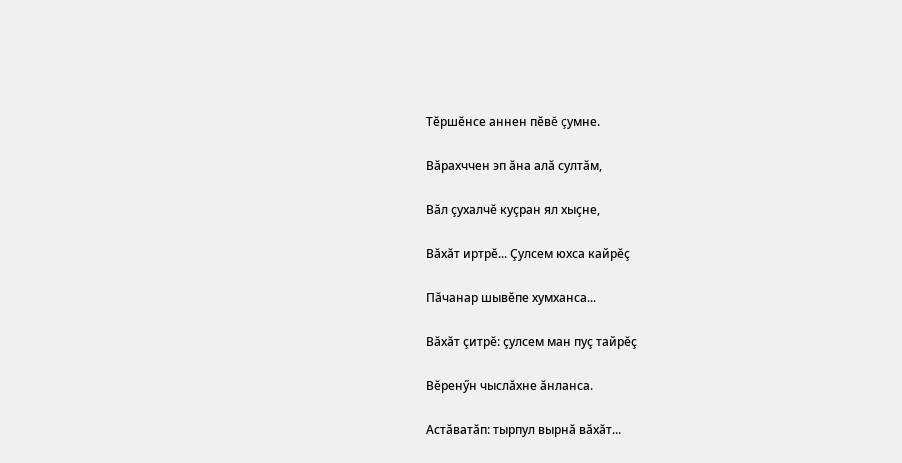Тĕршĕнсе аннен пĕвĕ çумне.

Вăрахччен эп ăна алă султăм,

Вăл çухалчĕ куçран ял хыçне,

Вăхăт иртрĕ... Çулсем юхса кайрĕç

Пăчанар шывĕпе хумханса...

Вăхăт çитрĕ: çулсем ман пуç тайрĕç

Вĕренӳн чыслăхне ăнланса.

Астăватăп: тырпул вырнă вăхăт...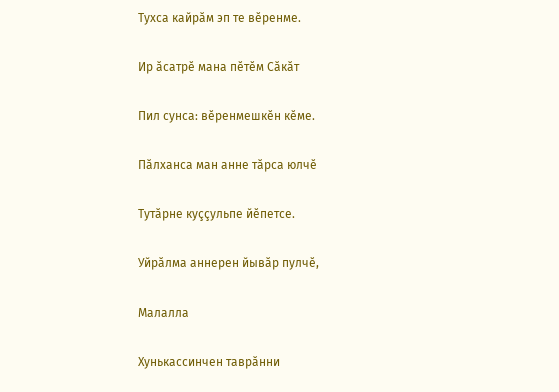Тухса кайрăм эп те вĕренме.

Ир ăсатрĕ мана пĕтĕм Сăкăт

Пил сунса: вĕренмешкĕн кĕме.

Пăлханса ман анне тăрса юлчĕ

Тутăрне куççульпе йĕпетсе.

Уйрăлма аннерен йывăр пулчĕ,

Малалла

Хунькассинчен таврăнни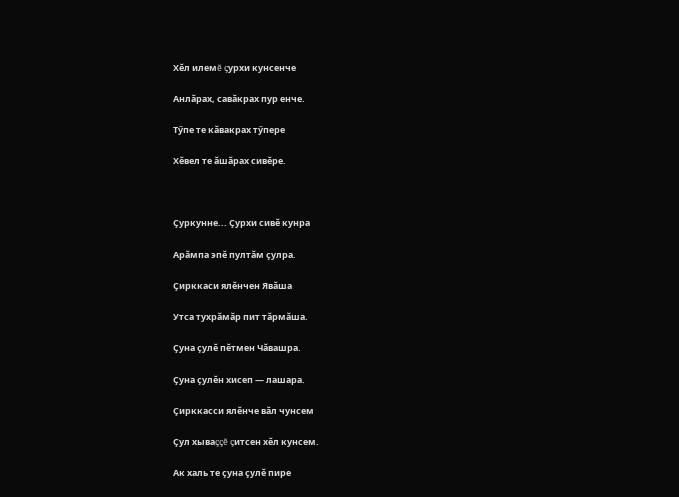Хĕл илемĕ çурхи кунсенче

Анлăрах, савăкрах пур енче.

Тӳпе те кăвакрах тӳпере

Хĕвел те ăшăрах сивĕре.



Çуркунне... Çурхи сивĕ кунра

Арăмпа эпĕ пултăм çулра.

Çирккаси ялĕнчен Явăша

Утса тухрăмăр пит тăрмăша.

Çуна çулĕ пĕтмен Чăвашра.

Çуна çулĕн хисеп — лашара.

Çирккасcи ялĕнче вăл чунсем

Çул хываççĕ çитсен хĕл кунсем.

Ак халь те çуна çулĕ пире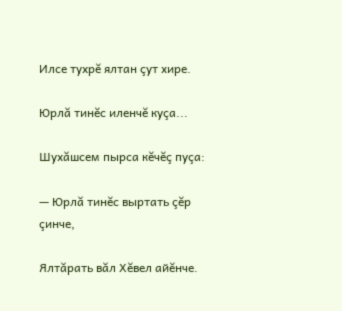Илсе тухрĕ ялтан çут хире.

Юрлă тинĕс иленчĕ куçа...

Шухăшсем пырса кĕчĕç пуçа:

— Юрлă тинĕс выртать çĕр çинче,

Ялтăрать вăл Хĕвел айĕнче.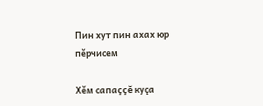Пин хут пин ахах юр пĕрчисем

Хĕм сапаççĕ куçа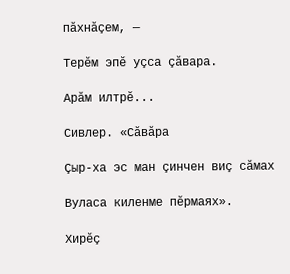пăхнăçем, —

Терĕм эпĕ уçса çăвара.

Арăм илтрĕ...

Сивлер. «Сăвăра

Çыр-ха эс ман çинчен виç сăмах

Вуласа киленме пĕрмаях».

Хирĕç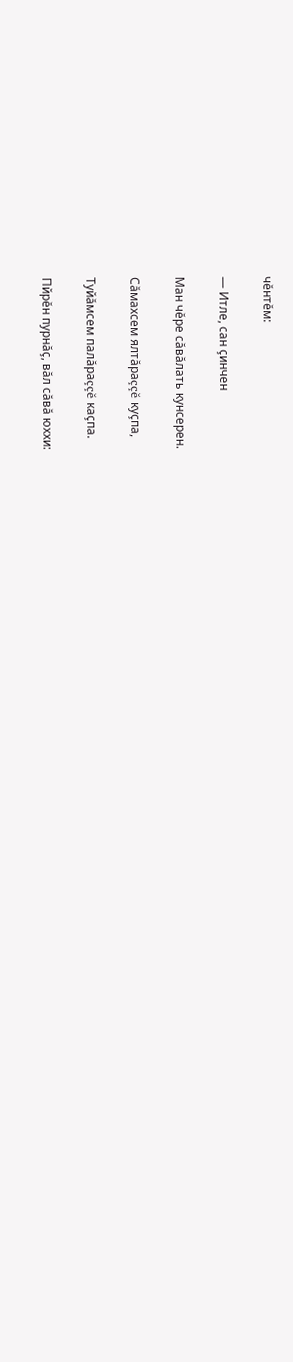чĕнтĕм:

— Итле, сан çинчен

Ман чĕре сăвăлать кунсерен.

Сăмахсем ялтăраççĕ куçпа,

Туйăмсем палăраççĕ каçпа.

Пйрĕн пурнăç, вăл сăвă юххи: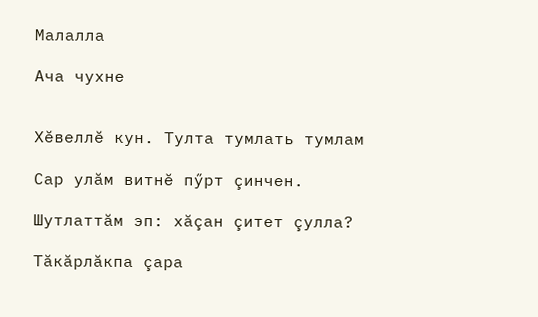Малалла

Ача чухне


Хĕвеллĕ кун. Тулта тумлать тумлам

Сар улăм витнĕ пӳрт çинчен.

Шутлаттăм эп: хăçан çитет çулла?

Тăкăрлăкпа çара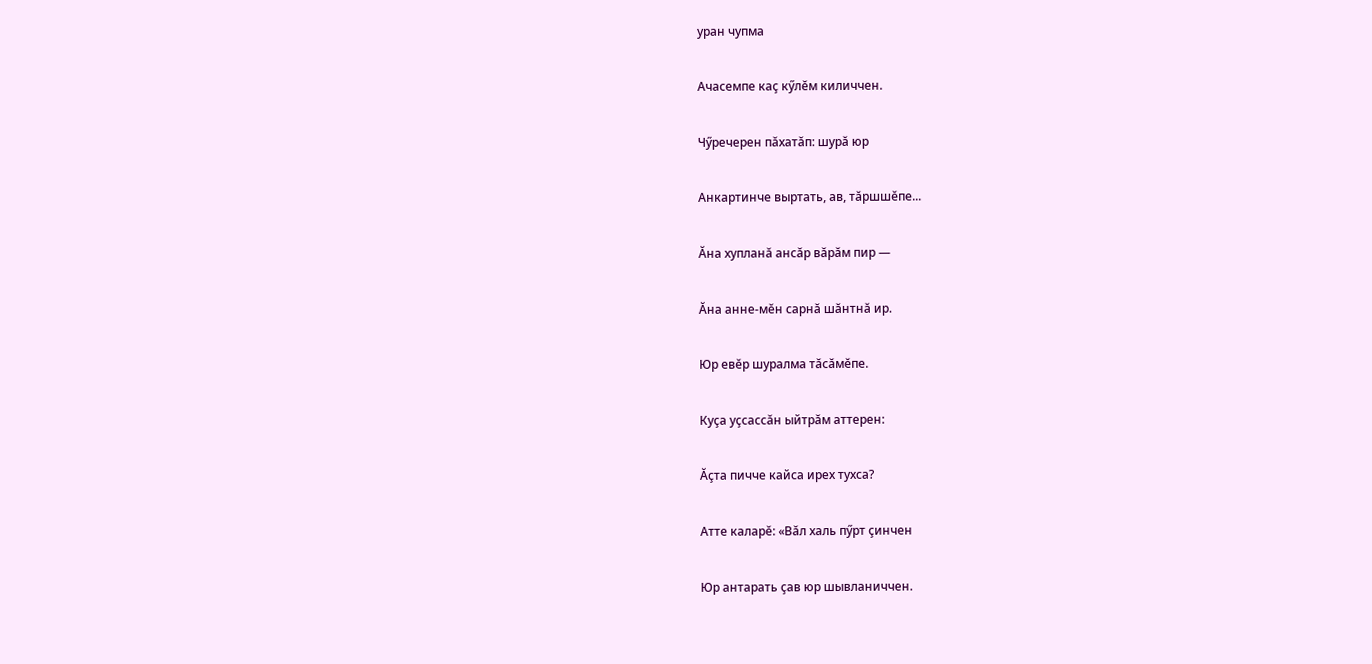уран чупма

Ачасемпе каç кӳлĕм киличчен.

Чӳречерен пăхатăп: шурă юр

Анкартинче выртать, ав, тăршшĕпе...

Ăна хупланă ансăр вăрăм пир —

Ăна анне-мĕн сарнă шăнтнă ир.

Юр евĕр шуралма тăсăмĕпе.

Куçа уçсассăн ыйтрăм аттерен:

Ăçта пичче кайса ирех тухса?

Атте каларĕ: «Вăл халь пӳрт çинчен

Юр антарать çав юр шывланиччен.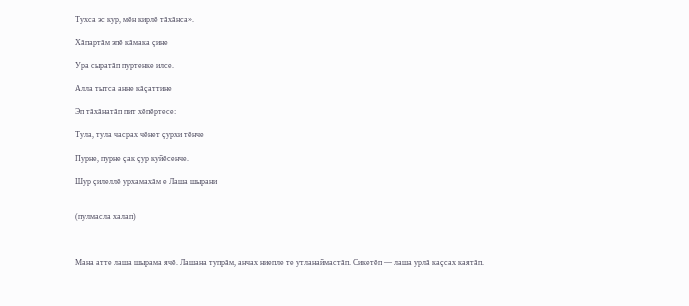Тухса эс кур, мĕн кирлĕ тăхăнса».

Хăпартăм эпĕ кăмака çине

Ура сыратăп пуртенке илсе.

Алла тытса анне кăçаттине

Эп тăхăнатăп пит хĕпĕртесе:

Тула, тула часрах чĕнет çурхи тĕнче

Пурне, пурне çак çур куйĕсенче.

Шур çилеллĕ урхамахăм е Лаша шырани


(пулмасла халап)



Мана атте лаша шырама ячĕ. Лашана тупрăм, анчах ниепле те утланаймастăп. Сикетĕп — лаша урлă каçсах каятăп.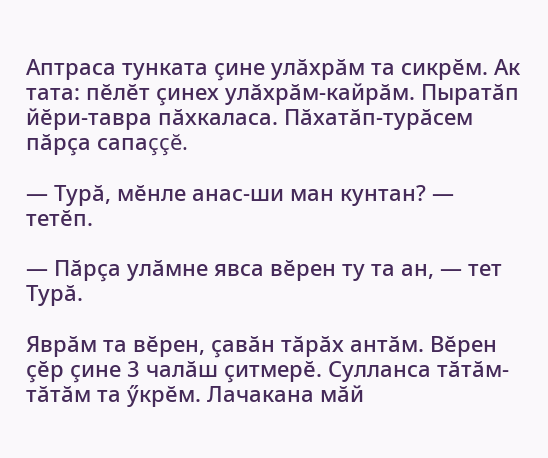Аптраса тунката çине улăхрăм та сикрĕм. Ак тата: пĕлĕт çинех улăхрăм-кайрăм. Пыратăп йĕри-тавра пăхкаласа. Пăхатăп-турăсем пăрçа сапаççĕ.

— Турă, мĕнле анас-ши ман кунтан? — тетĕп.

— Пăрçа улăмне явса вĕрен ту та ан, — тет Турă.

Яврăм та вĕрен, çавăн тăрăх антăм. Вĕрен çĕр çине 3 чалăш çитмерĕ. Сулланса тăтăм-тăтăм та ӳкрĕм. Лачакана мăй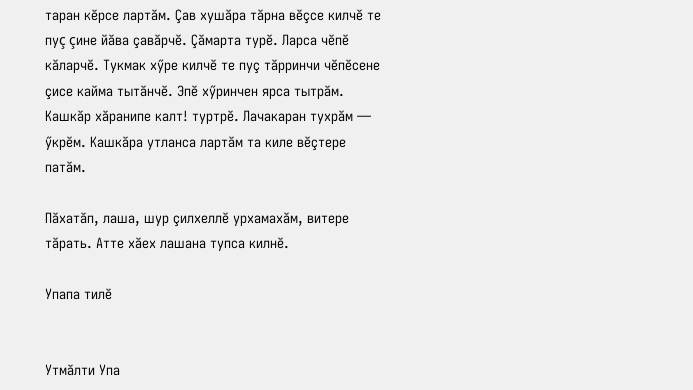таран кĕрсе лартăм. Çав хушăра тăрна вĕçсе килчĕ те пуç çине йăва çавăрчĕ. Çăмарта турĕ. Ларса чĕпĕ кăларчĕ. Тукмак хӳре килчĕ те пуç тăрринчи чĕпĕсене çисе кайма тытăнчĕ. Эпĕ хӳринчен ярса тытрăм. Кашкăр хăранипе калт! туртрĕ. Лачакаран тухрăм — ӳкрĕм. Кашкăра утланса лартăм та киле вĕçтере патăм.

Пăхатăп, лаша, шур çилхеллĕ урхамахăм, витере тăрать. Атте хăех лашана тупса килнĕ.

Упапа тилĕ


Утмăлти Упа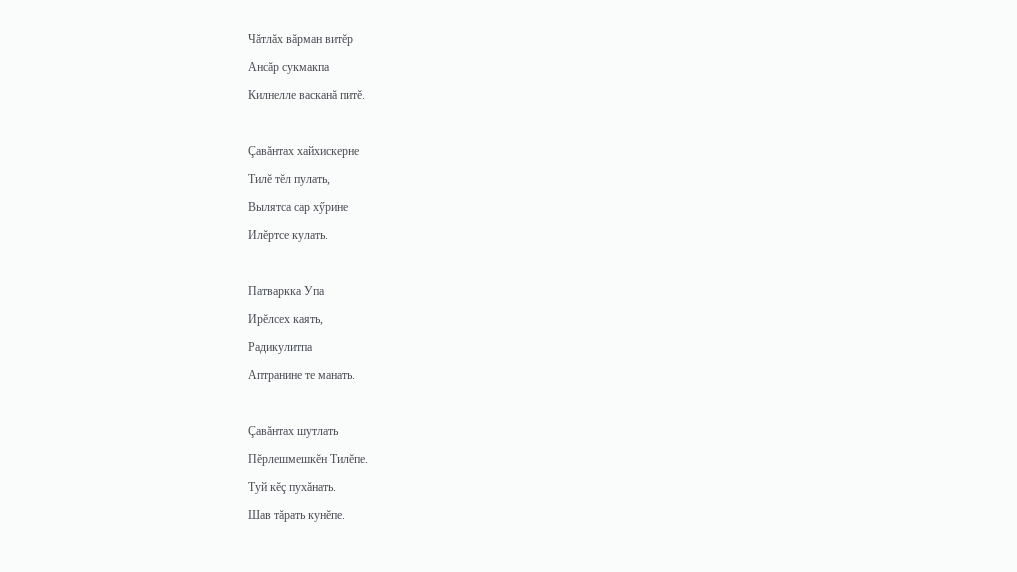Чăтлăх вăрман витĕр

Ансăр сукмакпа

Килнелле васканă питĕ.



Çавăнтах хайхискерне

Тилĕ тĕл пулать,

Вылятса сар хӳрине

Илĕртсе кулать.



Патваркка Упа

Ирĕлсех каять,

Радикулитпа

Аптранине те манать.



Çавăнтах шутлать

Пĕрлешмешкĕн Тилĕпе.

Туй кĕç пухăнать.

Шав тăрать кунĕпе.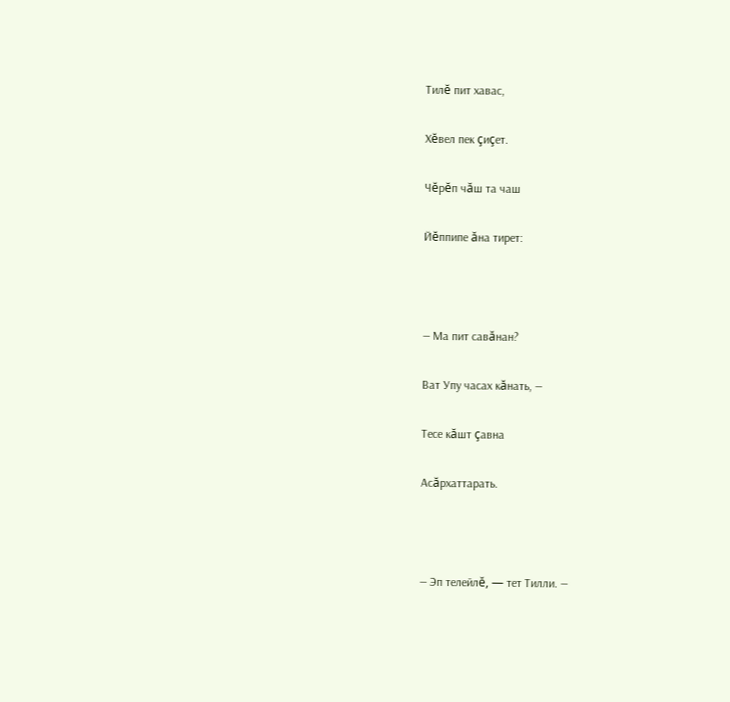Тилĕ пит хавас,

Хĕвел пек çиçет.

Чĕрĕп чăш та чаш

Йĕппипе ăна тирет:



— Ма пит савăнан?

Ват Упу часах кăнать, —

Тесе кăшт çавна

Асăрхаттарать.



— Эп телейлĕ, — тет Тилли. —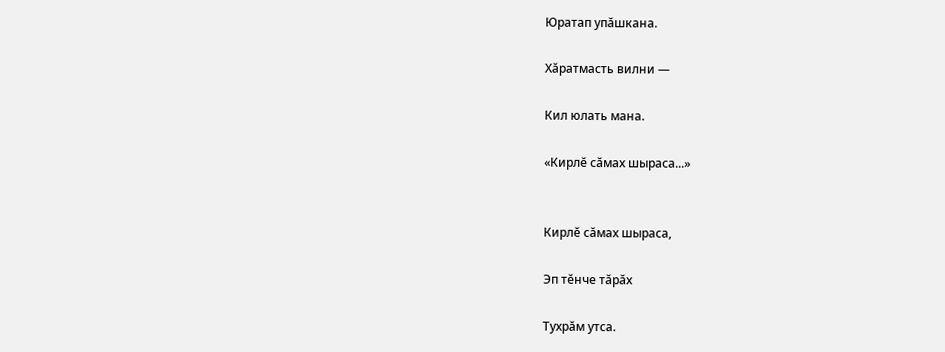Юратап упăшкана.

Хăратмасть вилни —

Кил юлать мана.

«Кирлĕ сăмах шыраса...»


Кирлĕ сăмах шыраса,

Эп тĕнче тăрăх

Тухрăм утса.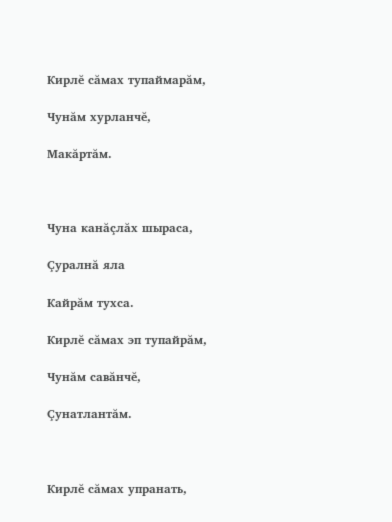Кирлĕ сăмах тупаймарăм,

Чунăм хурланчĕ,

Макăртăм.



Чуна канăçлăх шыраса,

Çуралнă яла

Кайрăм тухса.

Кирлĕ сăмах эп тупайрăм,

Чунăм савăнчĕ,

Çунатлантăм.



Кирлĕ сăмах упранать,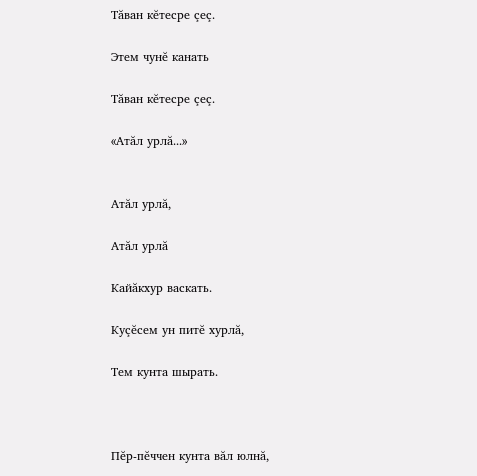Тăван кĕтесре çеç.

Этем чунĕ канать

Тăван кĕтесре çеç.

«Атăл урлă...»


Атăл урлă,

Атăл урлă

Кайăкхур васкать.

Куçĕсем ун питĕ хурлă,

Тем кунта шырать.



Пĕр-пĕччен кунта вăл юлнă,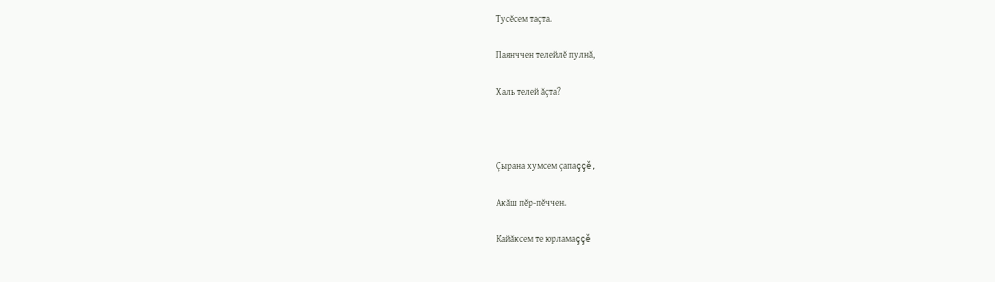Тусĕсем таçта.

Паянччен телейлĕ пулнă,

Халь телей ăçта?



Çырана хумсем çапаççĕ,

Акăш пĕр-пĕччен.

Кайăксем те юрламаççĕ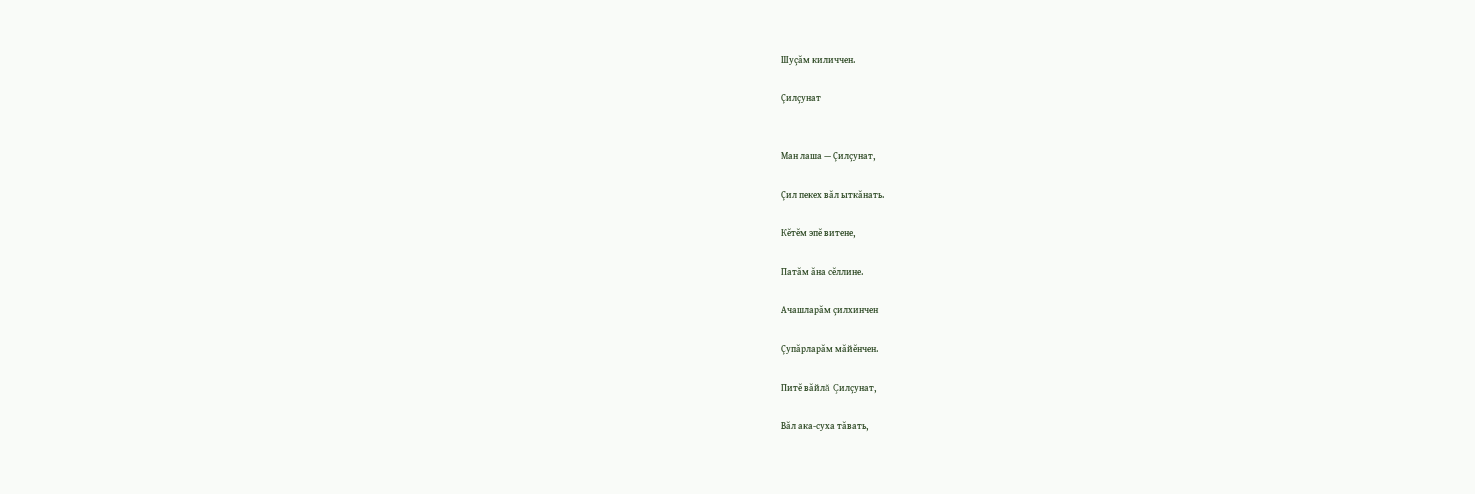Шуçăм киличчен.

Çилçунат


Ман лаша — Çилçунат,

Çил пекех вăл ыткăнать.

Кĕтĕм эпĕ витене,

Патăм ăна сĕллине.

Ачашларăм çилхинчен

Çупăрларăм мăйĕнчен.

Питĕ вăйлă Çилçунат,

Вăл ака-суха тăвать,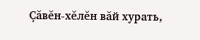Çăвĕн-хĕлĕн вăй хурать,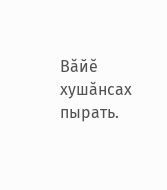Вăйĕ хушăнсах пырать.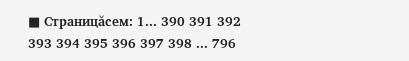■ Страницăсем: 1... 390 391 392 393 394 395 396 397 398 ... 796